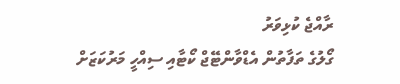ރާއްޖެ ކުޅިވަރު
ގޯލުގެ ތަފާތުން އެޑްވާންޓޭޖް ކޯޓާއި ސިއްހީ މަރުކަޒަށް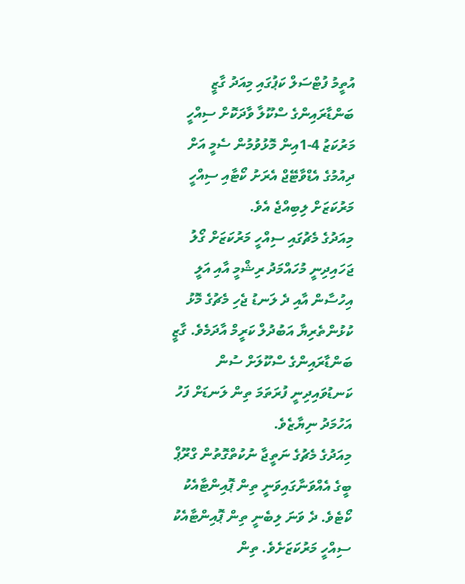އުތީމު ފުޓްސަލް ކަޕުގައި މިއަދު ގާޒީ ބަންޑާރައިންގެ ސްކޫލާ ވާދަކޮށް ސިއްހީ މަރުކަޒު 4-1އިން މޮޅުވުމުން ސެމީ އަށް ދިއުމުގެ އެޑްވާޓޭޖް އެރަށު ކޯޓާއި ސިއްހީ މަރުކަޒަށް ލިބިއްޖެ އެވެ.
މިއަދުގެ މެޗުގައި ސިއްހީ މަރުކަޒަށް ގޯލު ޖަހައިދިނީ މުހައްމަދު ރިޝްމީ އާއި އަލީ އިހުސާން އާއި ދެ ލަނޑު ޖެހި މެޗުގެ މޮޅު ކުޅުންތެރިޔާ އަބުދުލް ކަރީމް އާދަމެވެ. ގާޒީ ބަންޑާރައިންގެ ސްކޫލަށް ސުން ކަނޑުވައިދިނީ ފުރަތަމަ ތިން ލަނޑަށް ފަހު އަހުމަދު ނިޔާޒެވެ.
މިއަދުގެ މެޗުގެ ނަތީޖާ ނުކުތްގޮތުން ގްރޫޕް ބީގެ އެއްވަނާގައިވަނީ ތިން ޕޮއިންޓާއެކު ކޯޓެވެ. ދެ ވަނަ ލިބެނީ ތިން ޕޮއިންޓާއެކު ސިއްހީ މަރުކަޒަށެވެ. ތިން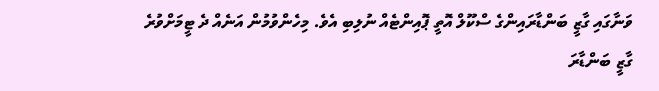ވަނާގައި ގާޒީ ބަންޑާރައިންގެ ސްކޫލް އޮތީ ޕޮއިންޓެއް ނުލިބި އެވެ. މިހެންވުމުން އަނެއް ދެ ޓީމަށްވުރެ ގާޒީ ބަންޑާރަ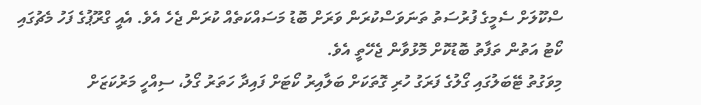ސްކޫލަށް ސެމީގެ ފުރުސަތު ތަނަވަސްކުރަން ވަރަށް ބޮޑު މަސައްކަތެއް ކުރަން ޖެހެ އެވެ. އެއީ ގްރޫޕުގެ ފަހު މެޗުގައި ކޯޓު އަތުން ތަފާތު ބޮޑުކޮށް މޮޅުވާން ޖެހޭތީ އެވެ.
މިވަގުތު ޓޭބަލުގައި ގޯލުގެ ފަރަގު ހުރި ގޮތަކަށް ބަލާއިރު ކޯޓަށް ފައިދާ ހަތަރު ގޯލު، ސިއްހީ މަރުކަޒަށް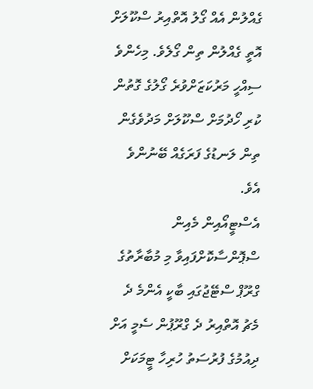ގެއްލުން އެއް ގޯލު އޮތްއިރު ސްކޫލަށް އޮތީ ގެއްލުން ތިން ގޯލެވެ. މިހެންވެ ސިއްހީ މަރުކަޒަށްވުރެ ގޯލުގެ ގޮތުން ކުރި ހޯދުމަށް ސްކޫލަށް މަދުވެގެން ތިން ލަނޑުގެ ފަރަގެއް ބޭނުންވެ އެވެ.
އެސްޓީއޯއިން މެއިން ސްޕޮންސާކޮށްފައިވާ މި މުބާރާތުގެ ގްރޫޕް ސްޓޭޖުގައި ބާކީ އެންމެ ދެ މެޗު އޮތްއިރު ދެ ގްރޫޕުން ސެމީ އަށް ދިއުމުގެ ފުރުސަތު ހުރިހާ ޓީމަކަށް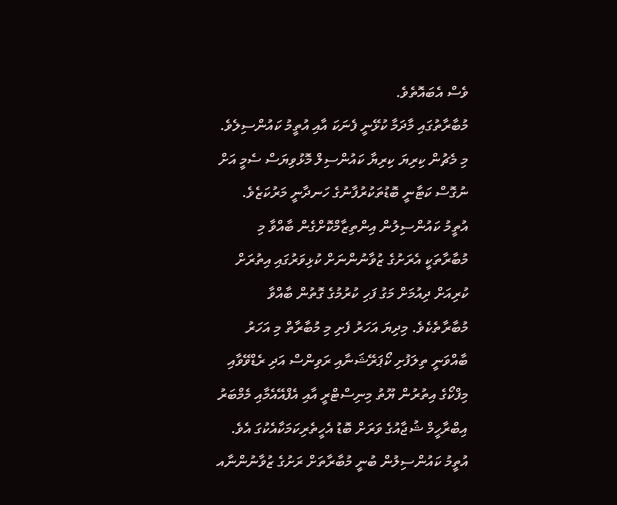ވެސް އެބައޮތެވެ.
މުބާރާތުގައި މާދަމާ ކުޅޭނީ ފެނަކަ އާއި އުތީމު ކައުންސިލެވެ. މި މެޗުން ކިރިޔަ ކިރިޔާ ކައުންސިލް މޮޅުވިޔަސް ސެމީ އަށް ނުގޮސް ކަޓާނީ ބޮޑުތަކުރުފާނުގެ ހަނދާނީ މަރުކަޒެވެ.
އުތީމު ކައުންސިލުން އިންތިޒާމްކޮށްގެން ބާއްވާ މި މުބާރާތަކީ އެރަށުގެ ޒުވާނުންނަށް ކުޅިވަރުގައި އިތުރަށް ކުރިއަށް ދިއުމަށް މަގު ފަހި ކުރުމުގެ ގޮތުން ބާއްވާ މުބާރާތެކެވެ. މިދިޔަ އަހަރު ފެށި މި މުބާރާތް މި އަހަރު ބާއްވަނީ ތިލަފުށި ކޯޕަރޭޝަނާއި ރަވިންސް އަދި ރެޑްވޭވާއި މިފްކޯގެ އިތުރުން ޔޫތު މިނިސްޓްރީ އާއި އެފްއޭއެމާއި މެމްބަރު އިބްރާހީމް ޝުޖާއުގެ ވަރަށް ބޮޑު އެހީތެރިކަމަކާއެކުގަ އެވެ.
އުތީމު ކައުންސިލުން ބުނީ މުބާރާތަށް ރަށުގެ ޒުވާނުންނާއ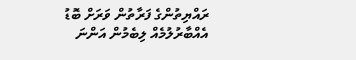ރައްޔިތުންގެ ފަރާތުން ވަރަށް ބޮޑު އެއްބާރުލުމެއް ލިބެމުން އަންނަ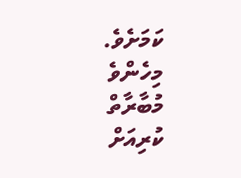ކަމަށެވެ. މިހެންވެ މުބާރާތް ކުރިއަށް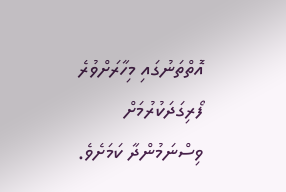އޮތްތަނުގައި މިހާރަށްވުރެ ފޯރިގަދަކުރުމަށް ވިސްނަމުންދާ ކަމަށެވެ.